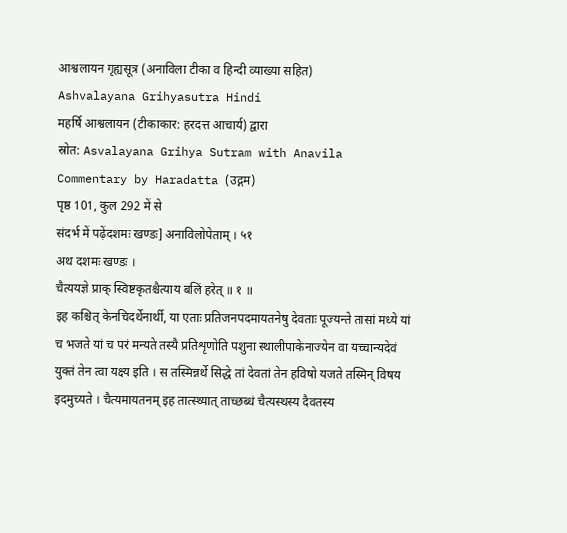आश्वलायन गृह्यसूत्र (अनाविला टीका व हिन्दी व्याख्या सहित)
Ashvalayana Grihyasutra Hindi
महर्षि आश्वलायन (टीकाकार: हरदत्त आचार्य) द्वारा
स्रोत: Asvalayana Grihya Sutram with Anavila Commentary by Haradatta (उद्गम)
पृष्ठ 101, कुल 292 में से
संदर्भ में पढ़ेंदशमः खण्डः] अनाविलोपेताम् । ५१
अथ दशमः खण्डः ।
चैत्ययज्ञे प्राक् स्विष्टकृतश्चैत्याय बलिं हरेत् ॥ १ ॥
इह कश्चित् केनचिदर्थेनार्थी, या एताः प्रतिजनपदमायतनेषु देवताः पूज्यन्ते तासां मध्ये यां च भजते यां च परं मन्यते तस्यै प्रतिशृणोति पशुना स्थालीपाकेनाज्येन वा यच्चान्यदेवं युक्तं तेन त्वा यक्ष्य इति । स तस्मिन्नर्थे सिद्धे तां देवतां तेन हविषो यजते तस्मिन् विषय इदमुच्यते । चैत्यमायतनम् इह तात्स्थ्यात् ताच्छब्धं चैत्यस्थस्य दैवतस्य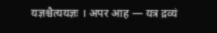यज्ञश्चैत्ययज्ञः । अपर आह — यत्र द्रव्यं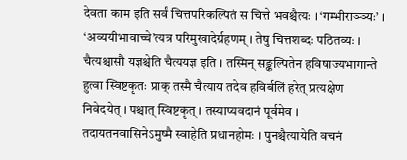देवता काम इति सर्वं चित्तपरिकल्पितं स चित्ते भवश्चैत्यः । ‘गम्भीराञ्ञ्यः’ । ‘अव्ययीभावाच्चे’त्यत्र परिमुखादेर्ग्रहणम् । तेषु चित्तशब्दः पठितव्यः । चैत्यश्चासौ यज्ञश्चेति चैत्ययज्ञ इति । तस्मिन् सङ्कल्पितेन हविषाज्यभागान्ते हुत्वा स्विष्टकृतः प्राक् तस्मै चैत्याय तदेव हविर्बलिं हरेत् प्रत्यक्षेण निवेदयेत् । पश्चात् स्विष्टकृत् । तस्याप्यवदानं पूर्वमेव । तदायतनवासिनेऽमुष्मै स्वाहेति प्रधानहोमः । पुनश्चैत्यायेति वचनं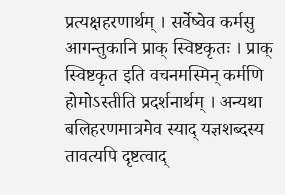प्रत्यक्षहरणार्थम् । सर्वेष्वेव कर्मसु आगन्तुकानि प्राक् स्विष्टकृतः । प्राक् स्विष्टकृत इति वचनमस्मिन् कर्मणि होमोऽस्तीति प्रदर्शनार्थम् । अन्यथा बलिहरणमात्रमेव स्याद् यज्ञशब्दस्य तावत्यपि दृष्टत्वाद्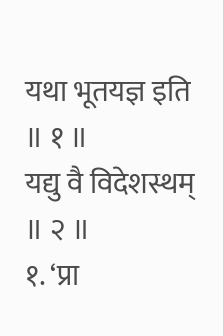यथा भूतयज्ञ इति ॥ १ ॥
यद्यु वै विदेशस्थम् ॥ २ ॥
१. ‘प्रा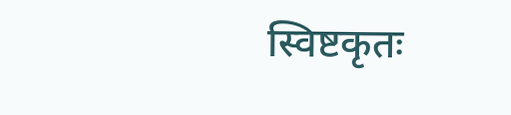स्विष्टकृतः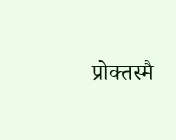प्रोक्तस्मै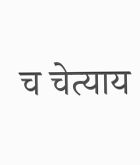च चेत्याय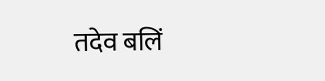तदेव बलिं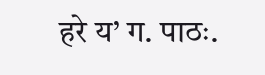हरे य’ ग. पाठः.